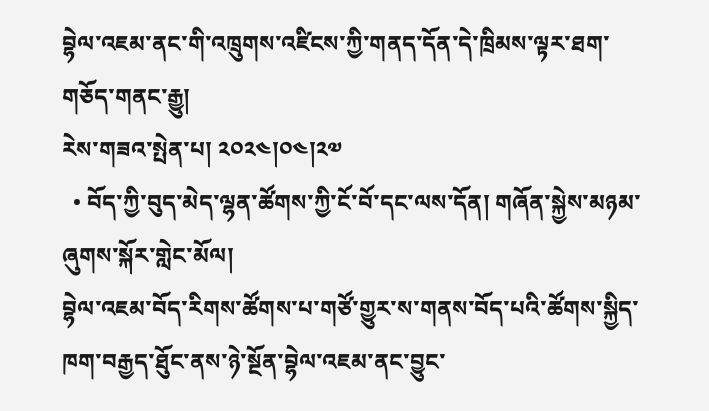བྷེལ་འཇམ་ནང་གི་འཁྲུགས་འཛིངས་ཀྱི་གནད་དོན་དེ་ཁྲིམས་ལྟར་ཐག་གཅོད་གནང་རྒྱུ།
རེས་གཟའ་སྤེན་པ། ༢༠༢༤།༠༤།༢༧
  • བོད་ཀྱི་བུད་མེད་ལྷན་ཚོགས་ཀྱི་ངོ་བོ་དང་ལས་དོན། གཞོན་སྐྱེས་མཉམ་ཞུགས་སྐོར་གླེང་མོལ།
བྷེལ་འཇམ་བོད་རིགས་ཚོགས་པ་གཙོ་གྱུར་ས་གནས་བོད་པའི་ཚོགས་སྐྱིད་ཁག་བརྒྱད་ཐོུང་ནས་ཉེ་སྔོན་བྷེལ་འཇམ་ནང་བྱུང་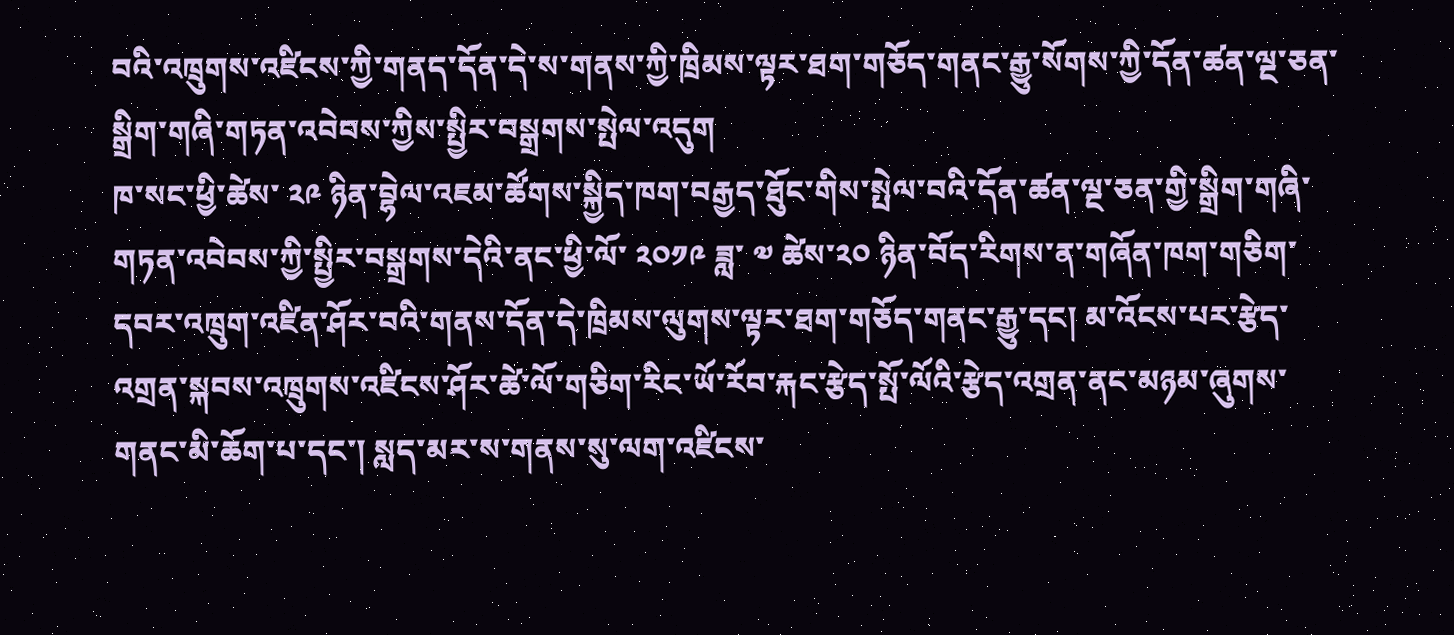བའི་འཁྲུགས་འཛིངས་ཀྱི་གནད་དོན་དེ་ས་གནས་ཀྱི་ཁྲིམས་ལྟར་ཐག་གཅོད་གནང་རྒྱུ་སོགས་ཀྱི་དོན་ཚན་ལྔ་ཅན་སྒྲིག་གཞི་གཏན་འབེབས་ཀྱིས་སྤྱིར་བསྒྲགས་སྤེལ་འདུག
ཁ་སང་ཕྱི་ཚེས་ ༢༩ ཉིན་བྷེལ་འཇམ་ཚོགས་སྐྱིད་ཁག་བརྒྱད་ཐོུང་གིས་སྤེལ་བའི་དོན་ཚན་ལྔ་ཅན་གྱི་སྒྲིག་གཞི་གཏན་འབེབས་ཀྱི་སྤྱིར་བསྒྲགས་དེའི་ནང་ཕྱི་ལོ་ ༢༠༡༩ ཟླ་ ༧ ཚེས་༢༠ ཉིན་བོད་རིགས་ན་གཞོན་ཁག་གཅིག་དབར་འཁྲུག་འཛིན་ཤོར་བའི་གནས་དོན་དེ་ཁྲིམས་ལུགས་ལྟར་ཐག་གཅོད་གནང་རྒྱུ་དང། མ་འོངས་པར་རྩེད་འགྲན་སྐབས་འཁྲུགས་འཛིངས་ཤོར་ཚེ་ལོ་གཅིག་རིང་ཡོ་རོབ་རྐང་རྩེད་སྤོ་ལོའི་རྩེད་འགྲན་ནང་མཉམ་ཞུགས་གནང་མི་ཆོག་པ་དང་། སླད་མར་ས་གནས་སུ་ལག་འཛིངས་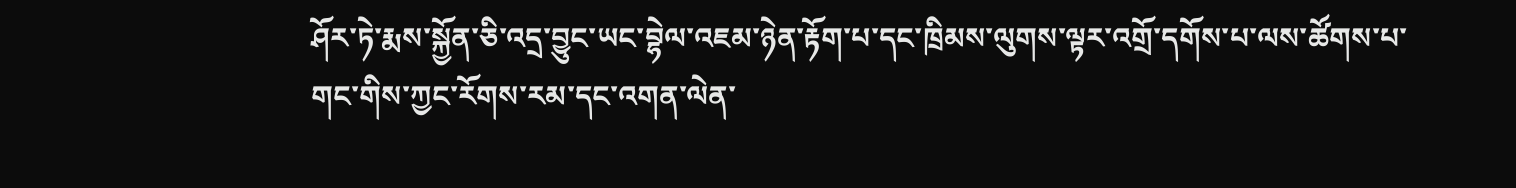ཤོར་ཏེ་རྨས་སྐྱོན་ཅི་འདྲ་བྱུང་ཡང་བྷེལ་འཇམ་ཉེན་རྟོག་པ་དང་ཁྲིམས་ལུགས་ལྟར་འགྲོ་དགོས་པ་ལས་ཚོགས་པ་གང་གིས་ཀྱང་རོགས་རམ་དང་འགན་ལེན་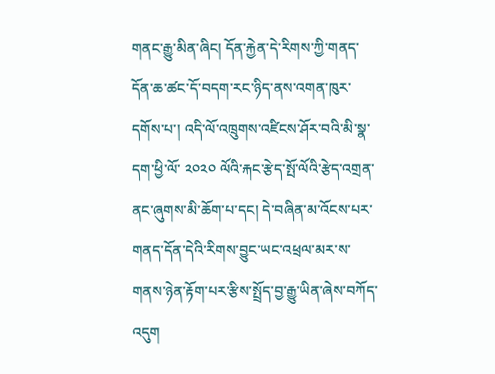གནང་རྒྱུ་མིན་ཞིང། དོན་རྐྱེན་དེ་རིགས་ཀྱི་གནད་དོན་ཆ་ཚང་དོ་བདག་རང་ཉིད་ནས་འགན་ཁུར་དགོས་པ་། འདི་ལོ་འཁྲུགས་འཛིངས་ཤོར་བའི་མི་སྣ་དག་ཕྱི་ལོ་ ༢༠༢༠ ལོའི་རྐང་རྩེད་སྤོ་ལོའི་རྩེད་འགྲན་ནང་ཞུགས་མི་ཆོག་པ་དང། དེ་བཞིན་མ་འོངས་པར་གནད་དོན་དེའི་རིགས་བྱུང་ཡང་འཕྲལ་མར་ས་གནས་ཉེན་རྟོག་པར་རྩིས་སྤྲོད་བྱ་རྒྱུ་ཡིན་ཞེས་བཀོད་འདུག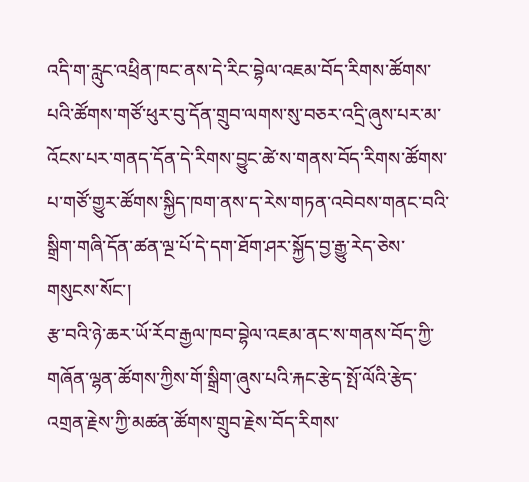འདི་ག་རླུང་འཕྲིན་ཁང་ནས་དེ་རིང་བྷེལ་འཇམ་བོད་རིགས་ཚོགས་པའི་ཚོགས་གཙོ་ཕུར་བུ་དོན་གྲུབ་ལགས་སུ་བཅར་འདྲི་ཞུས་པར་མ་འོངས་པར་གནད་དོན་དེ་རིགས་བྱུང་ཚེ་ས་གནས་བོད་རིགས་ཚོགས་པ་གཙོ་གྱུར་ཚོགས་སྐྱིད་ཁག་ནས་ད་རེས་གཏན་འབེབས་གནང་བའི་སྒྲིག་གཞི་དོན་ཚན་ལྔ་པོ་དེ་དག་ཐོག་ཤར་སྐྱོད་བྱ་རྒྱུ་རེད་ཅེས་གསུངས་སོང་།
རྩ་བའི་ཉེ་ཆར་ཡོ་རོབ་རྒྱལ་ཁབ་བྷེལ་འཇམ་ནང་ས་གནས་བོད་ཀྱི་གཞོན་ལྷན་ཚོགས་ཀྱིས་གོ་སྒྲིག་ཞུས་པའི་རྐང་རྩེད་སྤོ་ལོའི་རྩེད་འགྲན་རྗེས་ཀྱི་མཚན་ཚོགས་གྲུབ་རྗེས་བོད་རིགས་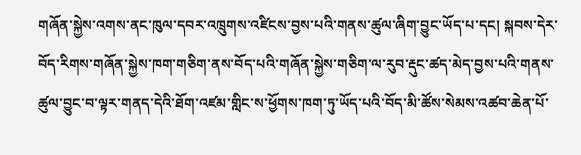གཞོན་སྐྱེས་འགས་ནང་ཁུལ་དབར་འཁྲུགས་འཛིངས་བྱས་པའི་གནས་ཚུལ་ཞིག་བྱུང་ཡོད་པ་དང། སྐབས་དེར་བོད་རིགས་གཞོན་སྐྱེས་ཁག་གཅིག་ནས་བོད་པའི་གཞོན་སྐྱེས་གཅིག་ལ་རུབ་རྡུང་ཚད་མེད་བྱས་པའི་གནས་ཚུལ་བྱུང་བ་ལྟར་གནད་དེའི་ཐོག་འཛམ་གླིང་ས་ཕྱོགས་ཁག་ཏུ་ཡོད་པའི་བོད་མི་ཚོས་སེམས་འཚབ་ཆེན་པོ་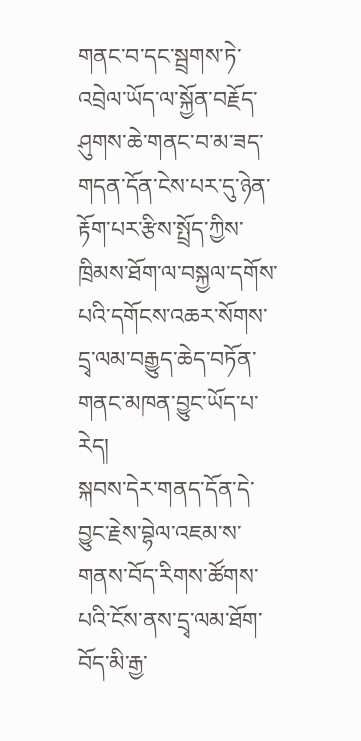གནང་བ་དང་སྦྲགས་ཏེ་འབྲེལ་ཡོད་ལ་སྐྱོན་བརྗོད་ཤུགས་ཆེ་གནང་བ་མ་ཟད་གདན་དོན་ངེས་པར་དུ་ཉེན་རྟོག་པར་རྩིས་སྤྲོད་ཀྱིས་ཁྲིམས་ཐོག་ལ་བསྐྱལ་དགོས་པའི་དགོངས་འཆར་སོགས་དྲྭ་ལམ་བརྒྱུད་ཆེད་བཏོན་གནང་མཁན་བྱུང་ཡོད་པ་རེད།
སྐབས་དེར་གནད་དོན་དེ་བྱུང་རྗེས་བྷེལ་འཇམ་ས་གནས་བོད་རིགས་ཚོགས་པའི་ངོས་ནས་དྲྭ་ལམ་ཐོག་བོད་མི་རྒྱ་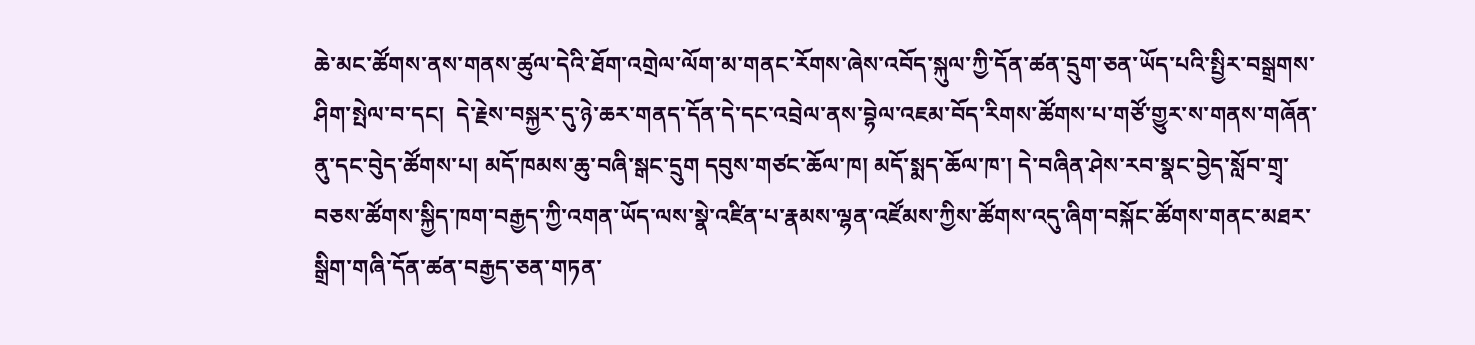ཆེ་མང་ཚོགས་ནས་གནས་ཚུལ་དེའི་ཐོག་འགྲེལ་ལོག་མ་གནང་རོགས་ཞེས་འབོད་སྐུལ་ཀྱི་དོན་ཚན་དྲུག་ཅན་ཡོད་པའི་སྤྱིར་བསྒྲགས་ཤིག་སྤེལ་བ་དང།  དེ་རྗེས་བསྐྱར་དུ་ཉེ་ཆར་གནད་དོན་དེ་དང་འབྲེལ་ནས་བྷེལ་འཇམ་བོད་རིགས་ཚོགས་པ་གཙོ་གྱུར་ས་གནས་གཞོན་ནུ་དང་བེུད་ཚོགས་པ། མདོ་ཁམས་ཆུ་བཞི་སྒང་དྲུག དབུས་གཙང་ཆོལ་ཁ། མདོ་སྨད་ཆོལ་ཁ་། དེ་བཞིན་ཤེས་རབ་སྣང་བྱེད་སློབ་གྲྭ་བཅས་ཚོགས་སྐྱིད་ཁག་བརྒྱད་ཀྱི་འགན་ཡོད་ལས་སྣེ་འཛིན་པ་རྣམས་ལྷན་འཛོམས་ཀྱིས་ཚོགས་འདུ་ཞིག་བསྐོང་ཚོགས་གནང་མཐར་སྒྲིག་གཞི་དོན་ཚན་བརྒྱད་ཅན་གཏན་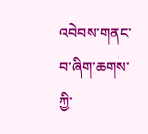འབེབས་གནང་བ་ཞིག་ཆགས་ཀྱི་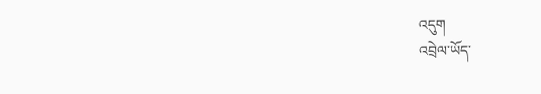འདུག
འབྲེལ་ཡོད་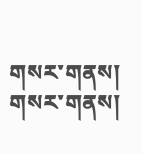གསར་གནས།
གསར་གནས།